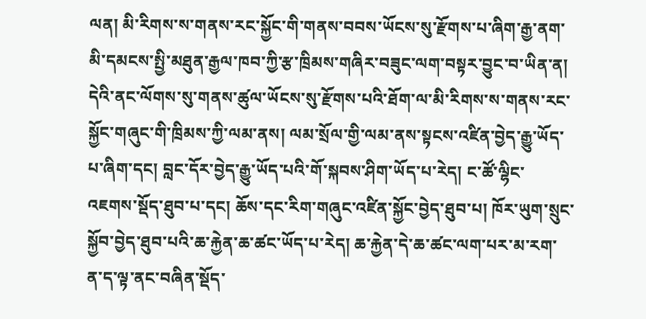ལན། མི་རིགས་ས་གནས་རང་སྐྱོང་གི་གནས་བབས་ཡོངས་སུ་རྫོགས་པ་ཞིག་རྒྱ་ནག་མི་དམངས་སྤྱི་མཐུན་རྒྱལ་ཁབ་ཀྱི་རྩ་ཁྲིམས་གཞིར་བཟུང་ལག་བསྟར་བྱུང་བ་ཡིན་ན། དེའི་ནང་ལོགས་སུ་གནས་ཚུལ་ཡོངས་སུ་རྫོགས་པའི་ཐོག་ལ་མི་རིགས་ས་གནས་རང་སྐྱོང་གཞུང་གི་ཁྲིམས་ཀྱི་ལམ་ནས། ལམ་སྲོལ་གྱི་ལམ་ནས་སྟངས་འཛིན་བྱེད་རྒྱུ་ཡོད་པ་ཞིག་དང། བླང་དོར་བྱེད་རྒྱུ་ཡོད་པའི་གོ་སྐབས་ཤིག་ཡོད་པ་རེད། ང་ཚོ་ལྷིང་འཇགས་སྡོད་ཐུབ་པ་དང། ཆོས་དང་རིག་གཞུང་འཛིན་སྐྱོང་བྱེད་ཐུབ་པ། ཁོར་ཡུག་སྲུང་སྐྱོབ་བྱེད་ཐུབ་པའི་ཆ་རྐྱེན་ཆ་ཚང་ཡོད་པ་རེད། ཆ་རྐྱེན་དེ་ཆ་ཚང་ལག་པར་མ་རག་ན་ད་ལྟ་ནང་བཞིན་སྡོད་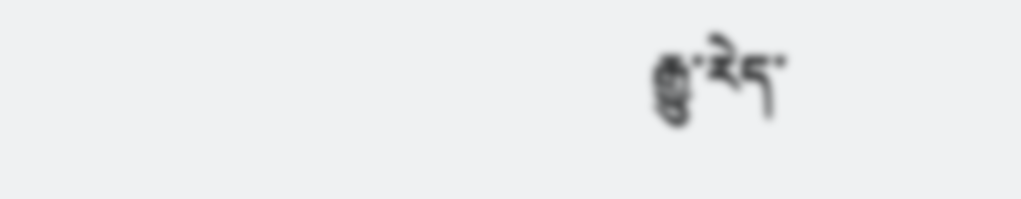རྒྱུ་རེད་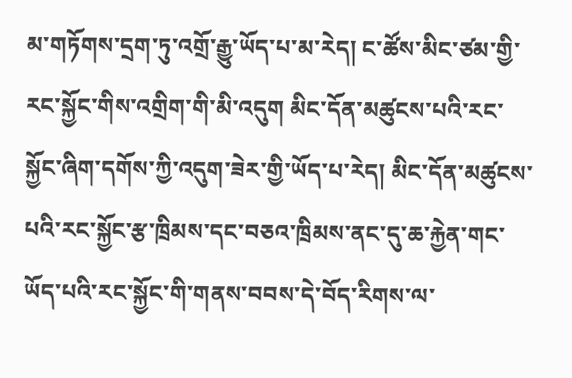མ་གཏོགས་དྲག་ཏུ་འགྲོ་རྒྱུ་ཡོད་པ་མ་རེད། ང་ཚོས་མིང་ཙམ་གྱི་རང་སྐྱོང་གིས་འགྲིག་གི་མི་འདུག མིང་དོན་མཚུངས་པའི་རང་སྐྱོང་ཞིག་དགོས་ཀྱི་འདུག་ཟེར་གྱི་ཡོད་པ་རེད། མིང་དོན་མཚུངས་པའི་རང་སྐྱོང་རྩ་ཁྲིམས་དང་བཅའ་ཁྲིམས་ནང་དུ་ཆ་རྐྱེན་གང་ཡོད་པའི་རང་སྐྱོང་གི་གནས་བབས་དེ་བོད་རིགས་ལ་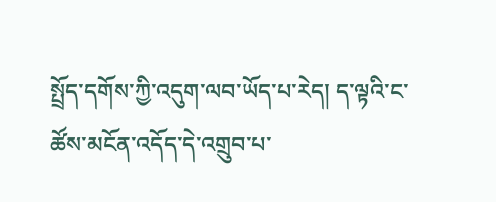སྤྲོད་དགོས་ཀྱི་འདུག་ལབ་ཡོད་པ་རེད། ད་ལྟའི་ང་ཚོས་མངོན་འདོད་དེ་འགྲུབ་པ་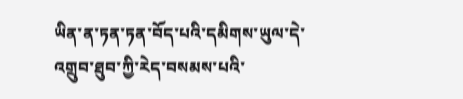ཡིན་ན་ཏན་ཏན་བོད་པའི་དམིགས་ཡུལ་དེ་འགྲུབ་ཐུབ་ཀྱི་རེད་བསམས་པའི་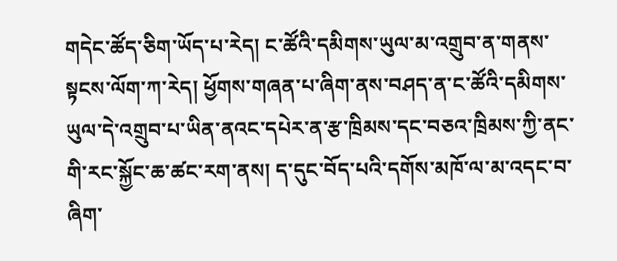གདེང་ཚོད་ཅིག་ཡོད་པ་རེད། ང་ཚོའི་དམིགས་ཡུལ་མ་འགྲུབ་ན་གནས་སྟངས་ལོག་ཀ་རེད། ཕྱོགས་གཞན་པ་ཞིག་ནས་བཤད་ན་ང་ཚོའི་དམིགས་ཡུལ་དེ་འགྲུབ་པ་ཡིན་ནའང་དཔེར་ན་རྩ་ཁྲིམས་དང་བཅའ་ཁྲིམས་ཀྱི་ནང་གི་རང་སྐྱོང་ཆ་ཚང་རག་ནས། ད་དུང་བོད་པའི་དགོས་མཁོ་ལ་མ་འདང་བ་ཞིག་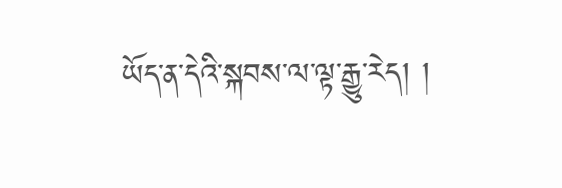ཡོད་ན་དེའི་སྐབས་ལ་ལྟ་རྒྱུ་རེད། །